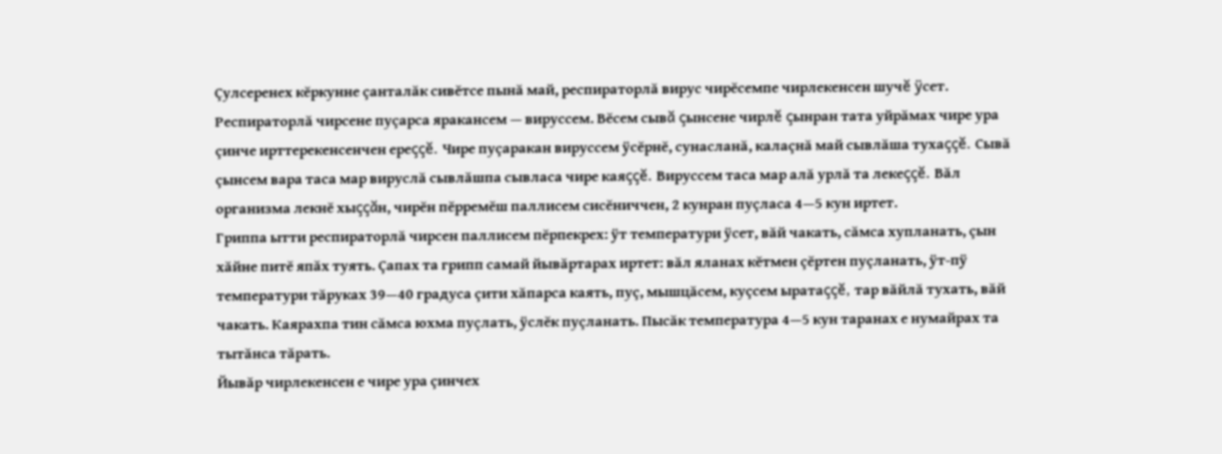Çулсеренех кĕркунне çанталăк сивĕтсе пынă май, респираторлă вирус чирĕсемпе чирлекенсен шучĕ ÿсет. Респираторлă чирсене пуçарса яракансем — вируссем. Вĕсем сывă çынсене чирлĕ çынран тата уйрăмах чире ура çинче ирттерекенсенчен ереççĕ. Чире пуçаракан вируссем ÿсĕрнĕ, сунасланă, калаçнă май сывлăша тухаççĕ. Сывă çынсем вара таса мар вируслă сывлăшпа сывласа чире каяççĕ. Вируссем таса мар алă урлă та лекеççĕ. Вăл организма лекнĕ хыççăн, чирĕн пĕрремĕш паллисем сисĕниччен, 2 кунран пуçласа 4—5 кун иртет.
Гриппа ытти респираторлă чирсен паллисем пĕрпекрех: ÿт температури ÿсет, вăй чакать, сăмса хупланать, çын хăйне питĕ япăх туять. Çапах та грипп самай йывăртарах иртет: вăл яланах кĕтмен çĕртен пуçланать, ÿт-пÿ температури тăруках 39—40 градуса çити хăпарса каять, пуç, мышцăсем, куçсем ыратаççĕ, тар вăйлă тухать, вăй чакать. Каярахпа тин сăмса юхма пуçлать, ÿслĕк пуçланать. Пысăк температура 4—5 кун таранах е нумайрах та тытăнса тăрать.
Йывăр чирлекенсен е чире ура çинчех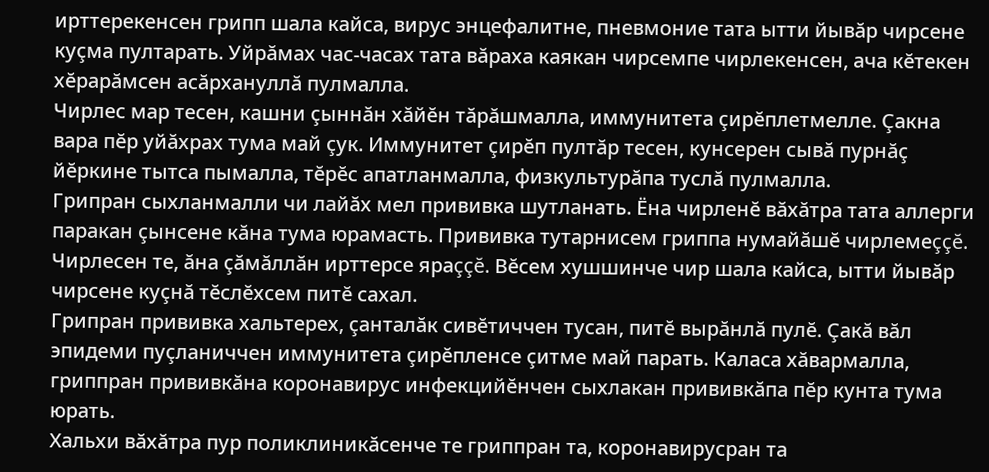ирттерекенсен грипп шала кайса, вирус энцефалитне, пневмоние тата ытти йывăр чирсене куçма пултарать. Уйрăмах час-часах тата вăраха каякан чирсемпе чирлекенсен, ача кĕтекен хĕрарăмсен асăрхануллă пулмалла.
Чирлес мар тесен, кашни çыннăн хăйĕн тăрăшмалла, иммунитета çирĕплетмелле. Çакна вара пĕр уйăхрах тума май çук. Иммунитет çирĕп пултăр тесен, кунсерен сывă пурнăç йĕркине тытса пымалла, тĕрĕс апатланмалла, физкультурăпа туслă пулмалла.
Грипран сыхланмалли чи лайăх мел прививка шутланать. Ёна чирленĕ вăхăтра тата аллерги паракан çынсене кăна тума юрамасть. Прививка тутарнисем гриппа нумайăшĕ чирлемеççĕ. Чирлесен те, ăна çăмăллăн ирттерсе яраççĕ. Вĕсем хушшинче чир шала кайса, ытти йывăр чирсене куçнă тĕслĕхсем питĕ сахал.
Грипран прививка хальтерех, çанталăк сивĕтиччен тусан, питĕ вырăнлă пулĕ. Çакă вăл эпидеми пуçланиччен иммунитета çирĕпленсе çитме май парать. Каласа хăвармалла, гриппран прививкăна коронавирус инфекцийĕнчен сыхлакан прививкăпа пĕр кунта тума юрать.
Хальхи вăхăтра пур поликлиникăсенче те гриппран та, коронавирусран та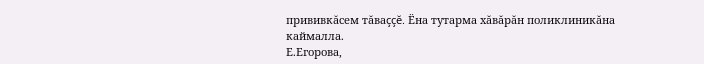прививкăсем тăваççĕ. Ёна тутарма хăвăрăн поликлиникăна каймалла.
Е.Егорова,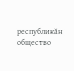республикăн общество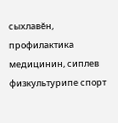сыхлавĕн, профилактика
медицинин, сиплев физкультурипе спорт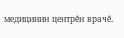медицинин центрĕн врачĕ.